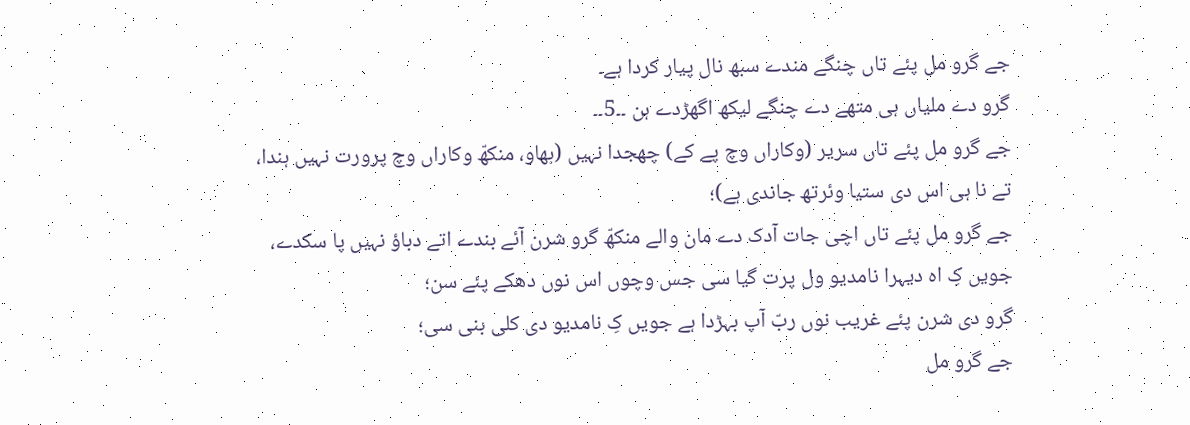جے گرو مل پئے تاں چنگے مندے سبھ نال پیار کردا ہے۔
گرو دے ملیاں ہی متھے دے چنگے لیکھ اگھڑدے ہن ۔۔5۔۔
جے گرو مل پئے تاں سریر (وکاراں وچ پے کے) چھجدا نہیں (بھاو، منکھّ وکاراں وچ پرورت نہیں ہندا، تے نا ہی اس دی ستیا وئرتھ جاندی ہے)؛
جے گرو مل پئے تاں اچی جات آدک دے مان والے منکھّ گرو شرن آئے بندے اتے دباؤ نہیں پا سکدے، جویں کِ اہ دیہرا نامدیو ول پرت گیا سی جس وچوں اس نوں دھکے پئے سن؛
گرو دی شرن پئے غریب نوں ربّ آپ بہڑدا ہے جویں کِ نامدیو دی کلی بنی سی؛
جے گرو مل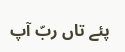پئے تاں ربّ آپ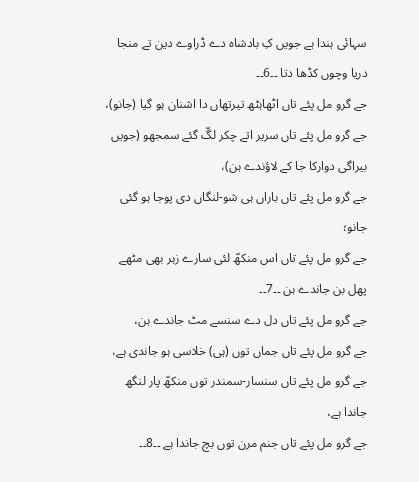سہائی ہندا ہے جویں کِ بادشاہ دے ڈراوے دین تے منجا دریا وچوں کڈھا دتا ۔۔6۔۔
جے گرو مل پئے تاں اٹھاہٹھ تیرتھاں دا اشنان ہو گیا (جانو)،
جے گرو مل پئے تاں سریر اتے چکر لگّ گئے سمجھو (جویں بیراگی دوارکا جا کے لاؤندے ہن)،
جے گرو مل پئے تاں باراں ہی شو-لنگاں دی پوجا ہو گئی جانو؛
جے گرو مل پئے تاں اس منکھّ لئی سارے زہر بھی مٹھے پھل بن جاندے ہن ۔۔7۔۔
جے گرو مل پئے تاں دل دے سنسے مٹ جاندے ہن،
جے گرو مل پئے تاں جماں توں (ہی) خلاسی ہو جاندی ہے،
جے گرو مل پئے تاں سنسار-سمندر توں منکھّ پار لنگھ جاندا ہے،
جے گرو مل پئے تاں جنم مرن توں بچ جاندا ہے ۔۔8۔۔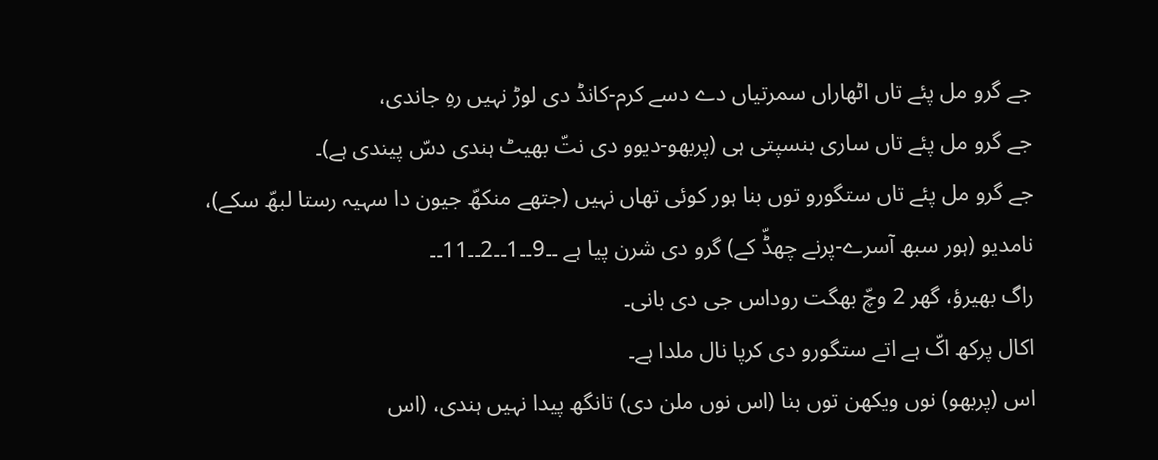جے گرو مل پئے تاں اٹھاراں سمرتیاں دے دسے کرم-کانڈ دی لوڑ نہیں رہِ جاندی،
جے گرو مل پئے تاں ساری بنسپتی ہی (پربھو-دیوو دی نتّ بھیٹ ہندی دسّ پیندی ہے)۔
جے گرو مل پئے تاں ستگورو توں بنا ہور کوئی تھاں نہیں (جتھے منکھّ جیون دا سہیہ رستا لبھّ سکے)،
نامدیو (ہور سبھ آسرے-پرنے چھڈّ کے) گرو دی شرن پیا ہے ۔۔9۔۔1۔۔2۔۔11۔۔
راگ بھیرؤ، گھر 2 وچّ بھگت روداس جی دی بانی۔
اکال پرکھ اکّ ہے اتے ستگورو دی کرپا نال ملدا ہے۔
اس (پربھو) نوں ویکھن توں بنا (اس نوں ملن دی) تانگھ پیدا نہیں ہندی، (اس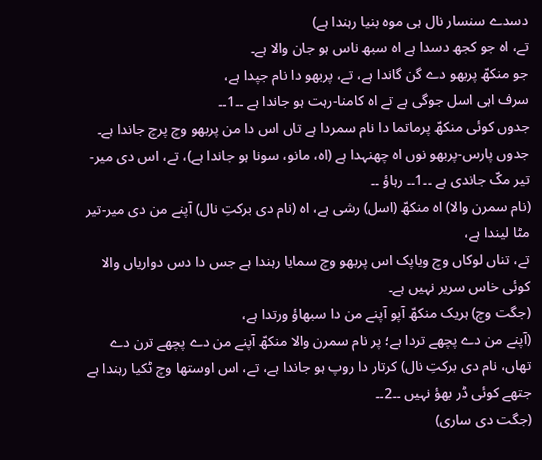دسدے سنسار نال ہی موہ بنیا رہندا ہے)
تے، اہ جو کجھ دسدا ہے اہ سبھ ناس ہو جان والا ہے۔
جو منکھّ پربھو دے گن گاندا ہے، تے، پربھو دا نام جپدا ہے،
سرف اہی اسل جوگی ہے تے اہ کامنا-رہت ہو جاندا ہے ۔۔1۔۔
جدوں کوئی منکھّ پرماتما دا نام سمردا ہے تاں اس دا من پربھو وچ پرچ جاندا ہے۔
جدوں پارس-پربھو نوں اہ چھنہدا ہے (اہ، مانو، سونا ہو جاندا ہے)، تے، اس دی میر-تیر مکّ جاندی ہے ۔۔1۔۔ رہاؤ ۔۔
(نام سمرن والا) اہ منکھّ (اسل) رشی ہے، اہ (نام دی برکتِ نال) آپنے من دی میر-تیر مٹا لیندا ہے،
تے، تناں لوکاں وچ ویاپک اس پربھو وچ سمایا رہندا ہے جس دا دس دواریاں والا کوئی خاس سریر نہیں ہے۔
(جگت وچ) ہریک منکھّ آپو آپنے من دا سبھاؤ ورتدا ہے،
(آپنے من دے پچھے تردا ہے؛ پر نام سمرن والا منکھّ آپنے من دے پچھے ترن دے تھاں، نام دی برکتِ نال) کرتار دا روپ ہو جاندا ہے، تے، اس اوستھا وچ ٹکیا رہندا ہے جتھے کوئی ڈر بھؤ نہیں ۔۔2۔۔
(جگت دی ساری)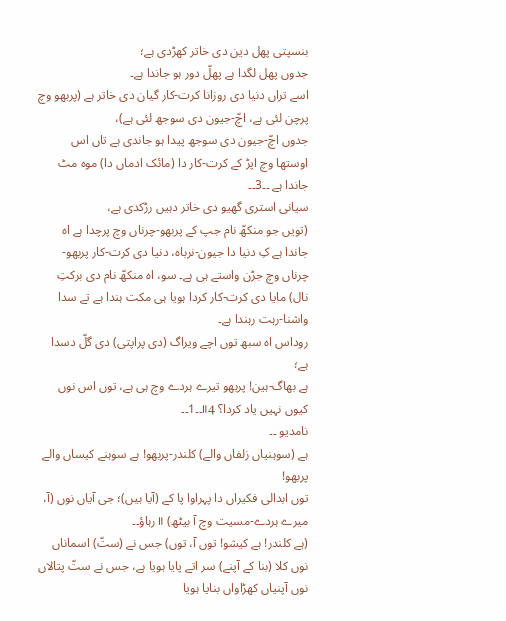بنسپتی پھل دین دی خاتر کھڑدی ہے؛
جدوں پھل لگدا ہے پھلّ دور ہو جاندا ہے۔
اسے تراں دنیا دی روزانا کرت-کار گیان دی خاتر ہے (پربھو وچ پرچن لئی ہے، اچّ-جیون دی سوجھ لئی ہے)،
جدوں اچّ-جیون دی سوجھ پیدا ہو جاندی ہے تاں اس اوستھا وچ اپڑ کے کرت-کار دا (مائک ادماں دا) موہ مٹ جاندا ہے ۔۔3۔۔
سیانی استری گھیو دی خاتر دہیں رڑکدی ہے،
(تویں جو منکھّ نام جپ کے پربھو-چرناں وچ پرچدا ہے اہ جاندا ہے کِ دنیا دا جیون-نرباہ، دنیا دی کرت-کار پربھو-چرناں وچ جڑن واستے ہی ہے۔ سو، اہ منکھّ نام دی برکتِ نال) مایا دی کرت-کار کردا ہویا ہی مکت ہندا ہے تے سدا واشنا-رہت رہندا ہے۔
روداس اہ سبھ توں اچے ویراگ (دی پراپتی) دی گلّ دسدا ہے؛
ہے بھاگ-ہین! پربھو تیرے ہردے وچ ہی ہے، توں اس نوں کیوں نہیں یاد کردا؟ ॥4۔۔1۔۔
نامدیو ۔۔
ہے (سوہنیاں زلفاں والے) کلندر-پربھو! ہے سوہنے کیساں والے پربھو!
توں ابدالی فکیراں دا پہراوا پا کے (آیا ہیں)؛ جی آیاں نوں (آ، میرے ہردے-مسیت وچ آ بیٹھ) ॥ رہاؤ۔۔
(ہے کلندر! ہے کیشو! توں آ، توں) جس نے (ستّ) اسماناں نوں کلا (بنا کے آپنے) سر اتے پایا ہویا ہے، جس نے ستّ پتالاں نوں آپنیاں کھڑاواں بنایا ہویا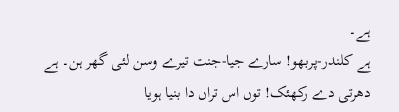ہے۔
ہے کلندر-پربھو! سارے جیا-جنت تیرے وسن لئی گھر ہن۔ ہے دھرتی دے رکھئک! توں اس تراں دا بنیا ہویا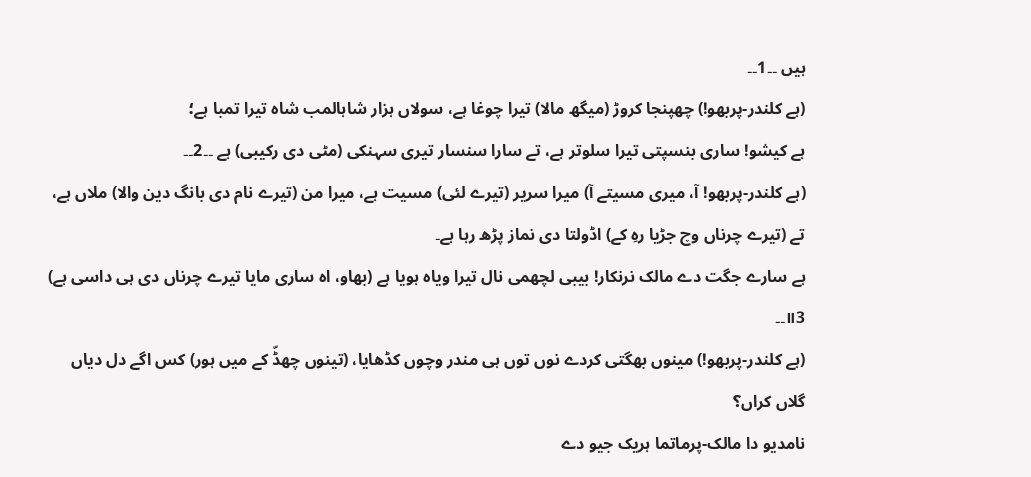ہیں ۔۔1۔۔
(ہے کلندر-پربھو!) چھپنجا کروڑ (میگھ مالا) تیرا چوغا ہے، سولاں ہزار شاہالمب شاہ تیرا تمبا ہے؛
ہے کیشو! ساری بنسپتی تیرا سلوتر ہے، تے سارا سنسار تیری سہنکی (مٹی دی رکیبی) ہے ۔۔2۔۔
(ہے کلندر-پربھو! آ، میری مسیتے آ) میرا سریر (تیرے لئی) مسیت ہے، میرا من (تیرے نام دی بانگ دین والا) ملاں ہے، تے (تیرے چرناں وچ جڑیا رہِ کے) اڈولتا دی نماز پڑھ رہا ہے۔
ہے سارے جگت دے مالک نرنکار! بیبی لچھمی نال تیرا ویاہ ہویا ہے (بھاو، اہ ساری مایا تیرے چرناں دی ہی داسی ہے) ॥3۔۔
(ہے کلندر-پربھو!) مینوں بھگتی کردے نوں توں ہی مندر وچوں کڈھایا، (تینوں چھڈّ کے میں ہور) کس اگے دل دیاں گلاں کراں؟
نامدیو دا مالک-پرماتما ہریک جیو دے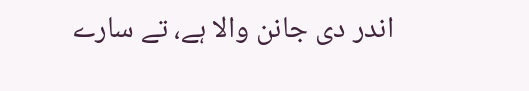اندر دی جانن والا ہے، تے سارے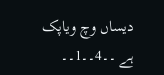دیساں وچ ویاپک ہے ۔۔4۔۔1۔۔